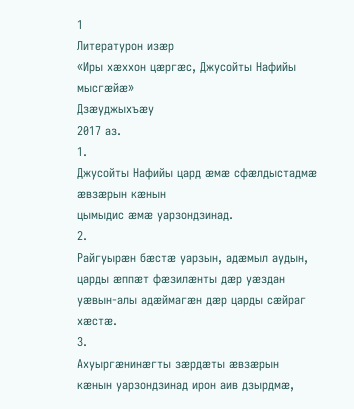1
Литературон изæр
«Иры хæххон цæргæс, Джусойты Нафийы мысгæйæ»
Дзæуджыхъæу
2017 аз.
1.
Джусойты Нафийы цард æмæ сфæлдыстадмæ æвзæрын кæнын
цымыдис æмæ уарзондзинад.
2.
Райгуырæн бæстæ уарзын, адæмыл аудын, царды æппæт фæзилæнты дæр уæздан
уæвын-алы адæймагæн дæр царды сæйраг хæстæ.
3.
Ахуыргæнинæгты зæрдæты æвзæрын кæнын уарзондзинад ирон аив дзырдмæ,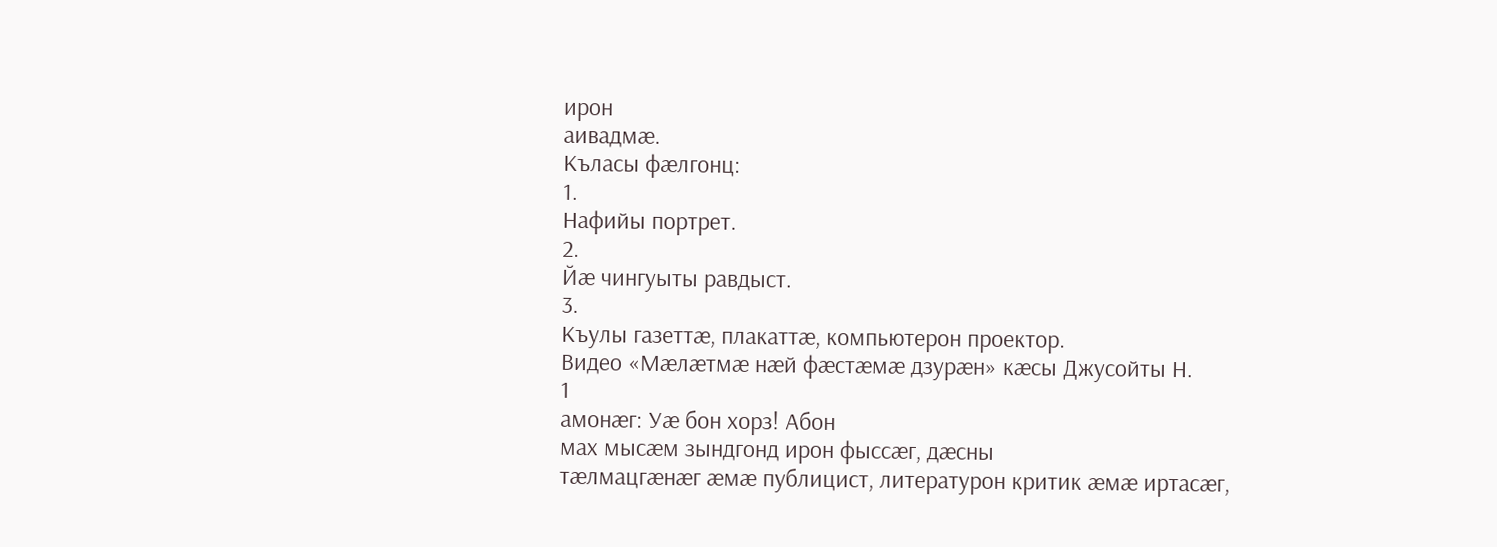ирон
аивадмæ.
Къласы фæлгонц:
1.
Нафийы портрет.
2.
Йæ чингуыты равдыст.
3.
Къулы газеттæ, плакаттæ, компьютерон проектор.
Видео «Мæлæтмæ нæй фæстæмæ дзурæн» кæсы Джусойты Н.
1
амонæг: Уæ бон хорз! Абон
мах мысæм зындгонд ирон фыссӕг, дӕсны
тӕлмацгӕнӕг ӕмӕ публицист, литературон критик ӕмӕ иртасӕг,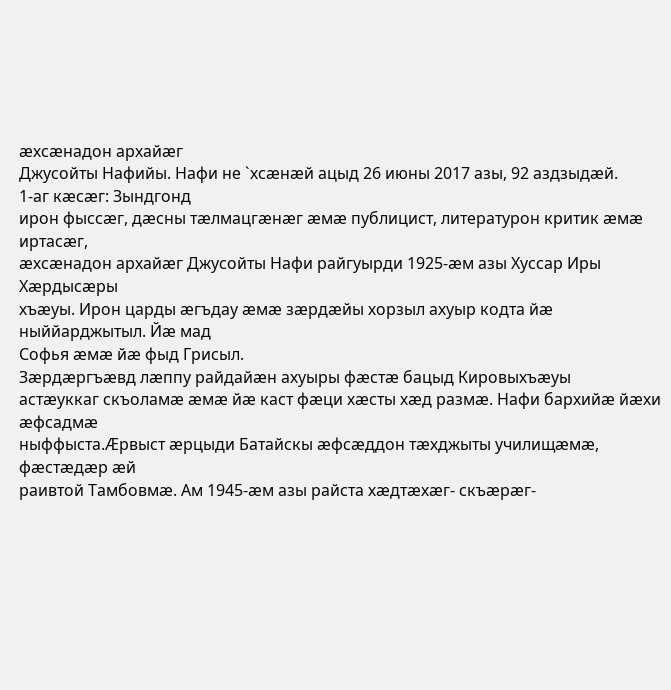ӕхсӕнадон архайӕг
Джусойты Нафийы. Нафи не `хсæнæй ацыд 26 июны 2017 азы, 92 аздзыдæй.
1-аг кæсæг: Зындгонд
ирон фыссӕг, дӕсны тӕлмацгӕнӕг ӕмӕ публицист, литературон критик ӕмӕ иртасӕг,
ӕхсӕнадон архайӕг Джусойты Нафи райгуырди 1925-ӕм азы Хуссар Иры Хӕрдысӕры
хъӕуы. Ирон царды ӕгъдау ӕмӕ зӕрдӕйы хорзыл ахуыр кодта йӕ ныййарджытыл. Йӕ мад
Софья ӕмӕ йӕ фыд Грисыл.
Зӕрдӕргъӕвд лӕппу райдайӕн ахуыры фӕстӕ бацыд Кировыхъӕуы
астӕуккаг скъоламӕ ӕмӕ йӕ каст фӕци хӕсты хӕд размӕ. Нафи бархийӕ йӕхи ӕфсадмӕ
ныффыста.Ӕрвыст ӕрцыди Батайскы ӕфсӕддон тӕхджыты училищӕмӕ, фӕстӕдӕр ӕй
раивтой Тамбовмӕ. Ам 1945-ӕм азы райста хӕдтӕхӕг- скъӕрӕг-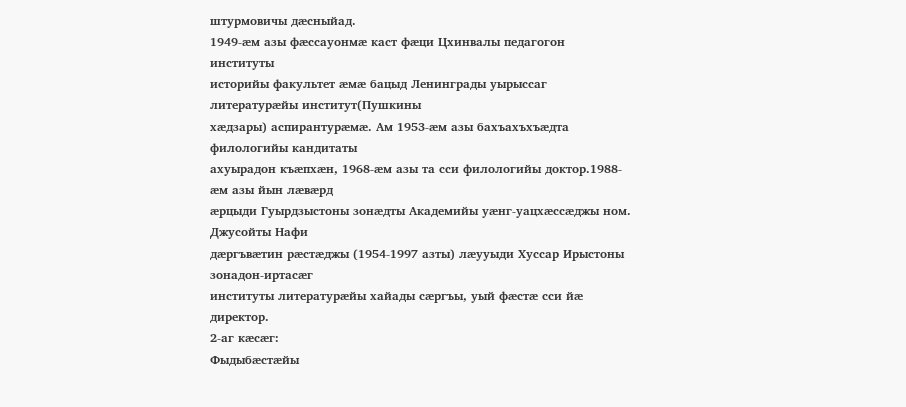штурмовичы дӕсныйад.
1949-ӕм азы фӕссауонмӕ каст фӕци Цхинвалы педагогон институты
историйы факультет ӕмӕ бацыд Ленинграды уырыссаг литературӕйы институт(Пушкины
хӕдзары) аспирантурӕмӕ. Ам 1953-ӕм азы бахъахъхъӕдта филологийы кандитаты
ахуырадон къӕпхӕн, 1968-ӕм азы та сси филологийы доктор.1988-ӕм азы йын лӕвӕрд
ӕрцыди Гуырдзыстоны зонӕдты Академийы уӕнг-уацхӕссӕджы ном. Джусойты Нафи
дӕргъвӕтин рӕстӕджы (1954-1997 азты) лӕууыди Хуссар Ирыстоны зонадон-иртасӕг
институты литературӕйы хайады сӕргъы, уый фӕстӕ сси йӕ директор.
2-аг кæсæг:
Фыдыбӕстӕйы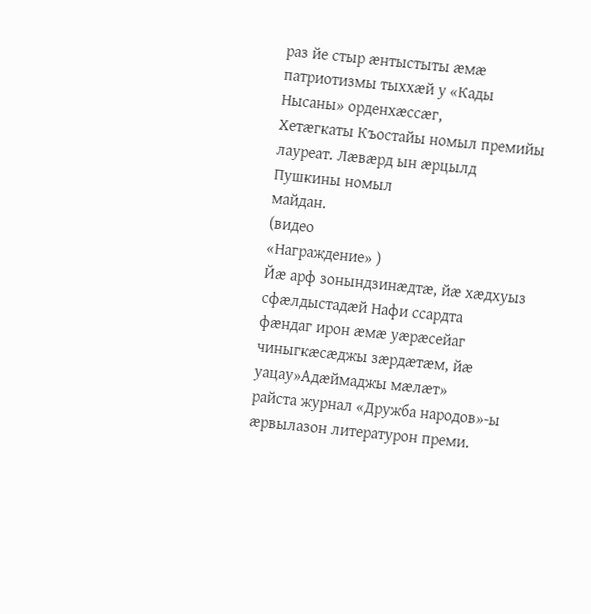раз йе стыр ӕнтыстыты ӕмӕ патриотизмы тыххӕй у «Кады Нысаны» орденхӕссӕг,
Хетӕгкаты Къостайы номыл премийы лауреат. Лæвæрд ын æрцылд Пушкины номыл
майдан.
(видео
«Награждение» )
Йӕ арф зонындзинӕдтӕ, йӕ хӕдхуыз сфӕлдыстадӕй Нафи ссардта
фӕндаг ирон ӕмӕ уӕрӕсейаг чиныгкӕсӕджы зӕрдӕтӕм, йӕ уацау»Адӕймаджы мӕлӕт»
райста журнал «Дружба народов»-ы ӕрвылазон литературон преми.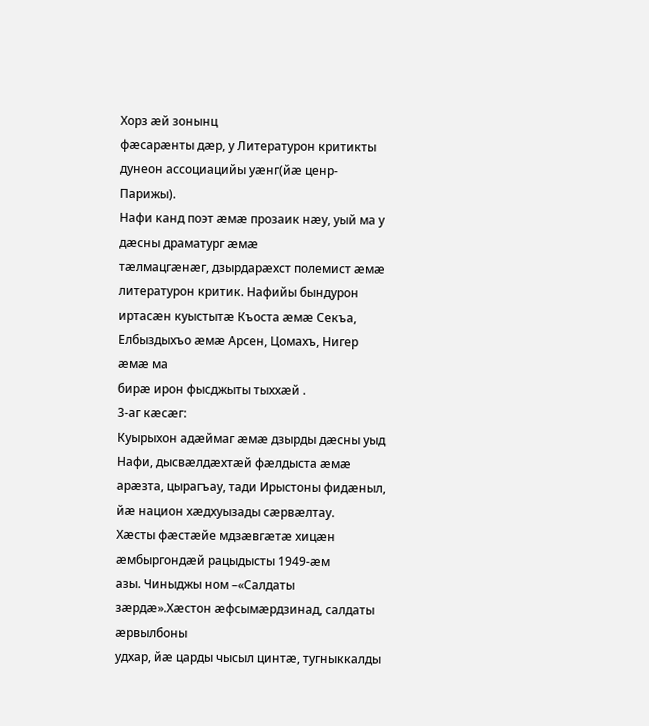Хорз ӕй зонынц
фӕсарӕнты дӕр, у Литературон критикты дунеон ассоциацийы уӕнг(йӕ ценр-Парижы).
Нафи канд поэт ӕмӕ прозаик нӕу, уый ма у дӕсны драматург ӕмӕ
тӕлмацгӕнӕг, дзырдарӕхст полемист ӕмӕ литературон критик. Нафийы бындурон
иртасӕн куыстытӕ Къоста ӕмӕ Секъа, Елбыздыхъо ӕмӕ Арсен, Цомахъ, Нигер ӕмӕ ма
бирӕ ирон фысджыты тыххӕй .
3-аг кæсæг:
Куырыхон адӕймаг ӕмӕ дзырды дӕсны уыд Нафи, дысвӕлдӕхтӕй фӕлдыста ӕмӕ
арæзта, цырагъау, тади Ирыстоны фидӕныл, йӕ национ хӕдхуызады сӕрвӕлтау.
Хӕсты фӕстӕйе мдзӕвгӕтӕ хицӕн ӕмбыргондӕй рацыдысты 1949-ӕм
азы. Чиныджы ном –«Салдаты зӕрдӕ».Хӕстон ӕфсымӕрдзинад, салдаты ӕрвылбоны
удхар, йӕ царды чысыл цинтӕ, тугныккалды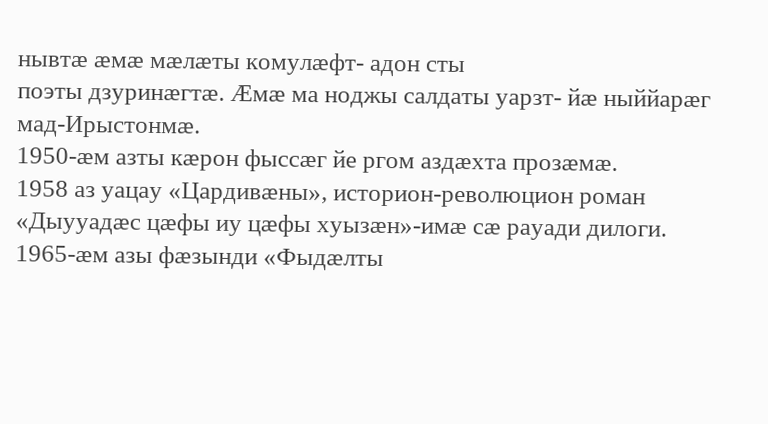нывтӕ ӕмӕ мӕлӕты комулӕфт- адон сты
поэты дзуринӕгтӕ. Ӕмӕ ма ноджы салдаты уарзт- йӕ ныййарӕг мад-Ирыстонмӕ.
1950-ӕм азты кӕрон фыссӕг йе ргом аздӕхта прозӕмӕ.
1958 аз уацау «Цардивӕны», историон-революцион роман
«Дыууадӕс цӕфы иу цӕфы хуызӕн»-имӕ сӕ рауади дилоги.
1965-ӕм азы фӕзынди «Фыдӕлты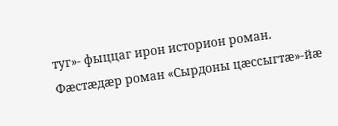туг»- фыццаг ирон историон роман.
Фӕстӕдӕр роман «Сырдоны цӕссыгтӕ»-йӕ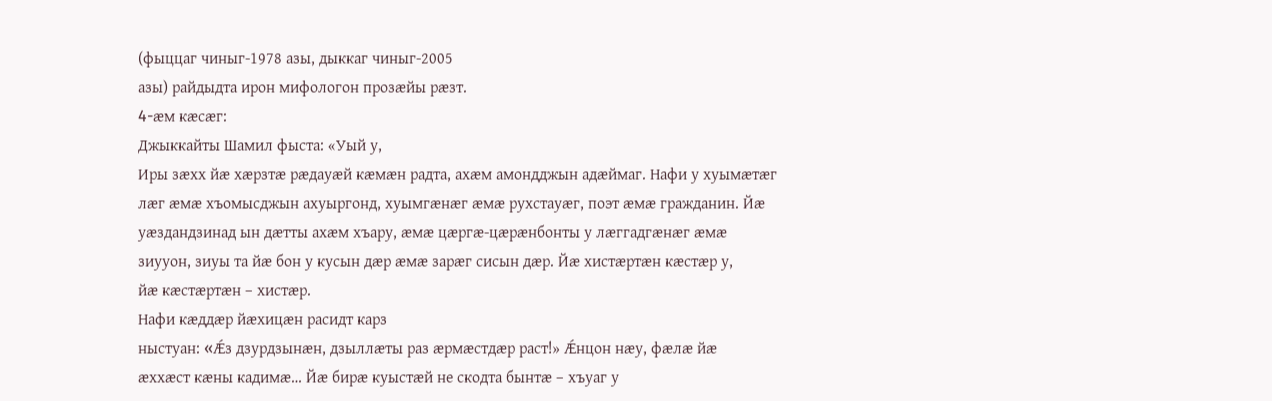(фыццаг чиныг-1978 азы, дыккаг чиныг-2005
азы) райдыдта ирон мифологон прозӕйы рӕзт.
4-æм кæсæг:
Джыккайты Шамил фыста: «Уый у,
Иры зæхх йæ хæрзтæ рæдауæй кæмæн радта, ахæм амондджын адæймаг. Нафи у хуымæтæг
лæг æмæ хъомысджын ахуыргонд, хуымгæнæг æмæ рухстауæг, поэт æмæ гражданин. Йæ
уæздандзинад ын дæтты ахæм хъару, æмæ цæргæ-цæрæнбонты у лæггадгæнæг æмæ
зиууон, зиуы та йæ бон у кусын дæр æмæ зарæг сисын дæр. Йæ хистæртæн кæстæр у,
йæ кæстæртæн – хистæр.
Нафи кæддæр йæхицæн расидт карз
ныстуан: «Ǽз дзурдзынæн, дзыллæты раз æрмæстдæр раст!» Ǽнцон нæу, фæлæ йæ
æххæст кæны кадимæ… Йæ бирæ куыстæй не скодта бынтæ – хъуаг у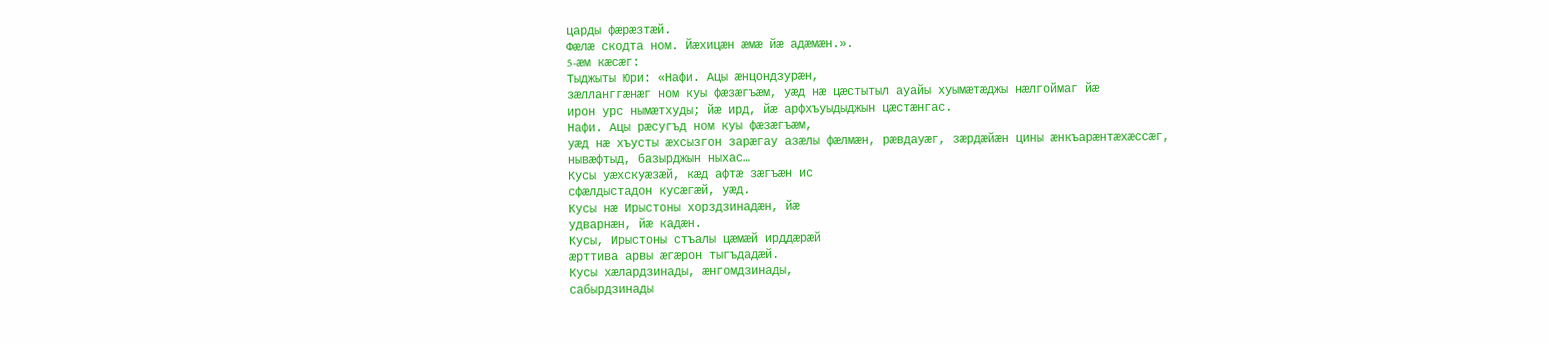царды фæрæзтæй.
Фæлæ скодта ном. Йæхицæн æмæ йæ адæмæн.».
5-æм кæсæг:
Тыджыты Юри: «Нафи. Ацы æнцондзурæн,
зæлланггæнæг ном куы фæзæгъæм, уæд нæ цæстытыл ауайы хуымæтæджы нæлгоймаг йæ
ирон урс нымæтхуды; йæ ирд, йæ арфхъуыдыджын цæстæнгас.
Нафи. Ацы рæсугъд ном куы фæзæгъæм,
уæд нæ хъусты æхсызгон зарæгау азæлы фæлмæн, рæвдауæг, зæрдæйæн цины æнкъарæнтæхæссæг,
нывæфтыд, базырджын ныхас…
Кусы уæхскуæзæй, кæд афтæ зæгъæн ис
сфæлдыстадон кусæгæй, уæд.
Кусы нæ Ирыстоны хорздзинадæн, йæ
удварнæн, йæ кадæн.
Кусы, Ирыстоны стъалы цæмæй ирддæрæй
æрттива арвы æгæрон тыгъдадæй.
Кусы хæлардзинады, æнгомдзинады,
сабырдзинады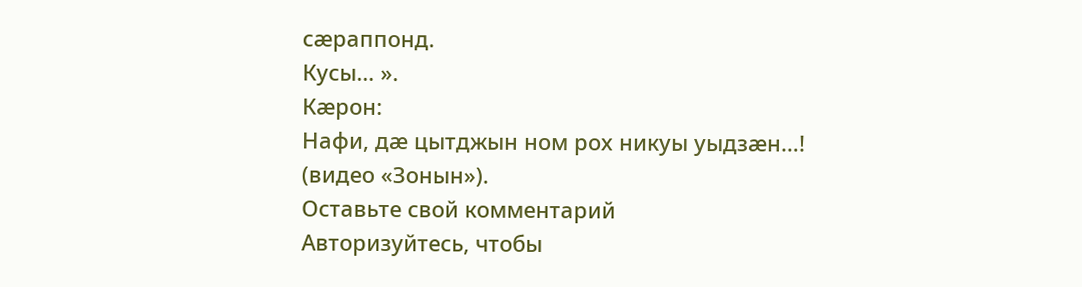сæраппонд.
Кусы… ».
Кæрон:
Нафи, дæ цытджын ном рох никуы уыдзæн…!
(видео «Зонын»).
Оставьте свой комментарий
Авторизуйтесь, чтобы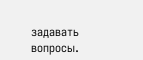задавать вопросы.